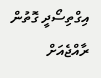އިގްތިސޯދީ ގޮތުން ރާއްޖެއަށް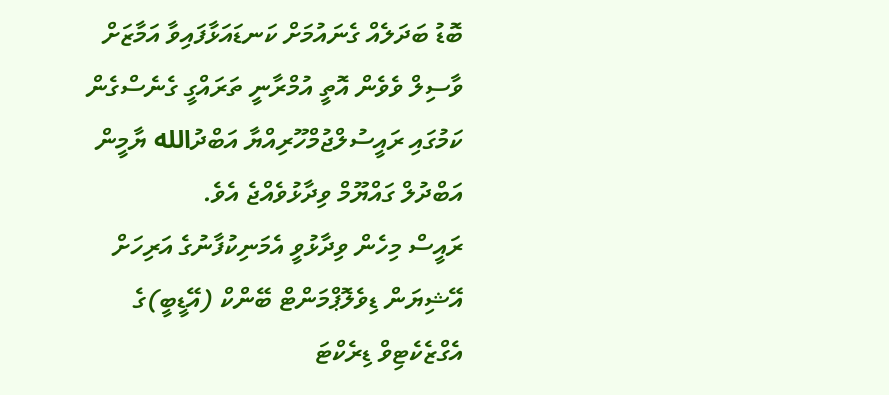ބޮޑު ބަދަލެއް ގެނައުމަށް ކަނޑައަޅާފައިވާ އަމާޒަށް ވާސިލް ވެވެން އޮތީ އުމްރާނީ ތަރައްގީ ގެނެސްގެން ކަމުގައި ރައީސުލްޖުމްހޫރިއްޔާ އަބްދުالله ޔާމީން އަބްދުލް ގައްޔޫމް ވިދާޅުވެއްޖެ އެވެ.
ރައީސް މިހެން ވިދާޅުވީ އެމަނިކުފާނުގެ އަރިހަށް އޭޝިޔަން ޑިވެލޮޕްމަންޓް ބޭންކް (އޭޑީބީ)ގެ އެގްޒެކެޓިވް ޑިރެކްޓަ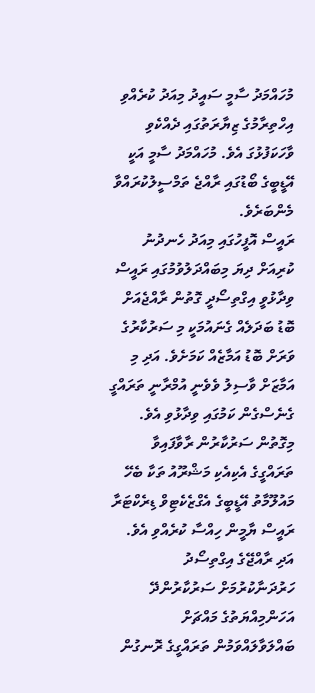މުހައްމަދު ސާމީ ސައީދު މިއަދު ކުރެއްވި އިހްތިރާމުގެ ޒިޔާރަތުގައި ދެއްކެވި ވާހަކަފުޅުގަ އެވެ. މުހައްމަދު ސާމީ އަކީ އޭޑީބީގެ ބޯޑުގައި ރާއްޖެ ތަމްސީލުކުރައްވާ މެންބަރެވެ.
ރައީސް އޮފީހުގައި މިއަދު ހެނދުނު ކުރިއަށް ދިޔަ މިބައްދަލުވުމުގައި ރައީސް ވިދާޅުވީ އިގްތިސޯދީ ގޮތުން ރާއްޖެއަށް ބޮޑު ބަދަލެއް ގެނައުމަކީ މި ސަރުކާރުގެ ވަރަށް ބޮޑު އަމާޒެއް ކަމަށެވެ. އަދި މި އަމާޒަށް ވާސިލު ވެވެނީ އުމްރާނީ ތަރައްގީ ގެނެސްގެން ކަމުގައި ވިދާޅުވި އެވެ. މިގޮތުން ސަރުކާރުން ރާވާފައިވާ ތަރައްގީގެ އެކިއެކި މަޝްރޫއު ތަކާ ބެހޭ މައުލޫމާތު އޭޑީބީގެ އެގްޒެކެޓިވް ޑިރެކްޓަރާ ރައީސް ޔާމީން ހިއްސާ ކުރެއްވި އެވެ. އަދި ރާއްޖޭގެ އިގްތިސޯދު ހަރުދަނާކުރުމަށް ސަރުކާރުންދޭ އަހަންމިއްޔަތުގެ މައްޗަށް ބައްލަވާލައްވަމުން ތަރައްގީގެ ރޮނގުން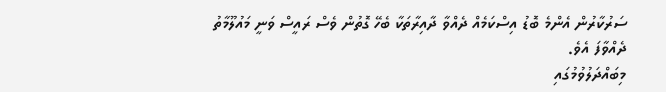ސަރުކާރުން އެންމެ ބޮޑު އިސްކަމެއް ދެއްވާ ދާއިރާތަކާ ބެހޭ ގޮތުން ވެސް ރައީސް ވަނީ މައުލޫމާތު ދެއްވާފަ އެވެ.
މިބައްދަލުވުމުގައި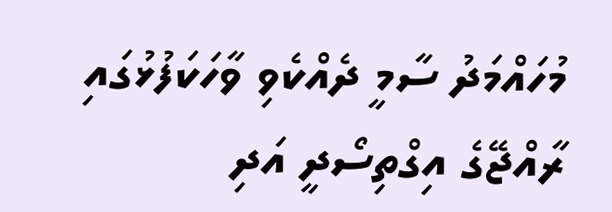މުހައްމަދު ސާމީ ދެއްކެވި ވާހަކަފުޅުގައި ރާއްޖޭގެ އިގްތިސޯދީ އަދި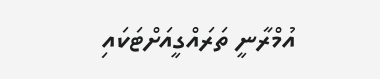އުމްރާނީ ތަރައްގީއަށްޓަކައި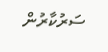ސަރުކާރުން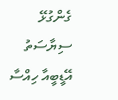ގެންގުޅޭ ސިޔާސަތު އޭޑީބީއާ ހިއްސާ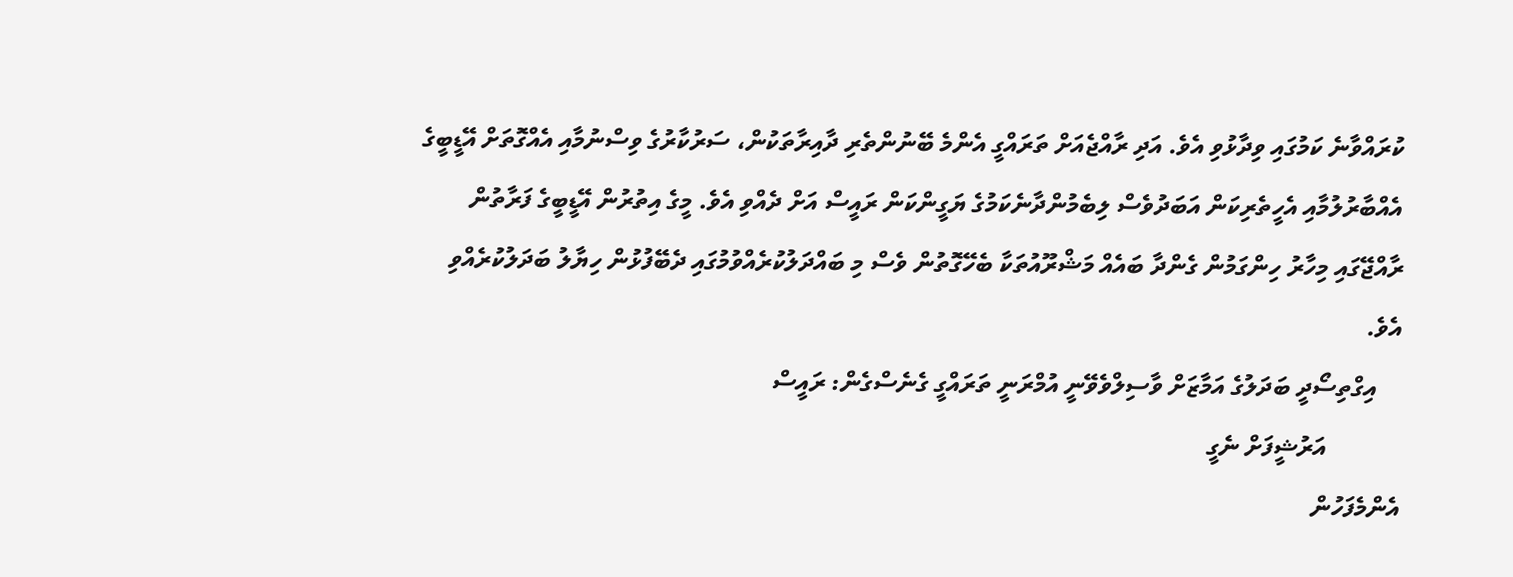ކުރައްވާނެ ކަމުގައި ވިދާޅުވި އެވެ. އަދި ރާއްޖެއަށް ތަރައްގީ އެންމެ ބޭނުންތެރި ދާއިރާތަކުން، ސަރުކާރުގެ ވިސްނުމާއި އެއްގޮތަށް އޭޑީބީގެ އެއްބާރުލުމާއި އެހީތެރިކަން އަބަދުވެސް ލިބެމުންދާނެކަމުގެ ޔަގީންކަން ރައީސް އަށް ދެއްވި އެވެ. މީގެ އިތުރުން އޭޑީބީގެ ފަރާތުން ރާއްޖޭގައި މިހާރު ހިންގަމުން ގެންދާ ބައެއް މަޝްރޫއުތަކާ ބެހޭގޮތުން ވެސް މި ބައްދަލުކުރެއްވުމުގައި ދެބޭފުޅުން ހިޔާލު ބަދަލުކުރެއްވި އެވެ.
    އިގްތިސޯދީ ބަދަލުގެ އަމާޒަށް ވާސިލްވެވޭނީ އުމްރަނީ ތަރައްގީ ގެނެސްގެން: ރައީސް
            އަރުޝީފަށް ނެގީ
އެންމެފަހުން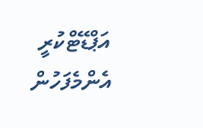އަޕްޑޭޓްކުރީ
އެންމެފަހުން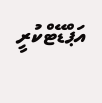އަޕްޑޭޓްކުރީ